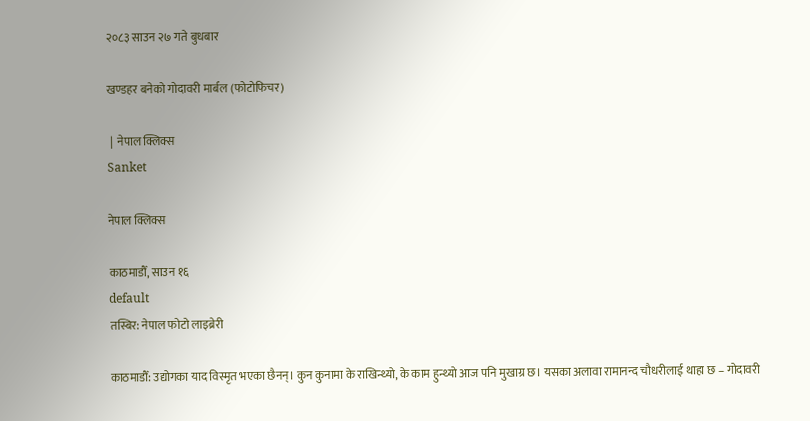२०८३ साउन २७ गते बुधबार

खण्डहर बनेको गोदावरी मार्बल (फोटोफिचर)

 |  नेपाल क्लिक्स
Sanket

नेपाल क्लिक्स

काठमाडौँ, साउन १६
default
तस्बिर: नेपाल फोटो लाइब्रेरी

काठमाडौँ: उद्योगका याद विस्मृत भएका छैनन्। कुन कुनामा के राखिन्थ्यो, के काम हुन्थ्यो आज पनि मुखाग्र छ। यसका अलावा रामानन्द चौधरीलाई थाहा छ – गोदावरी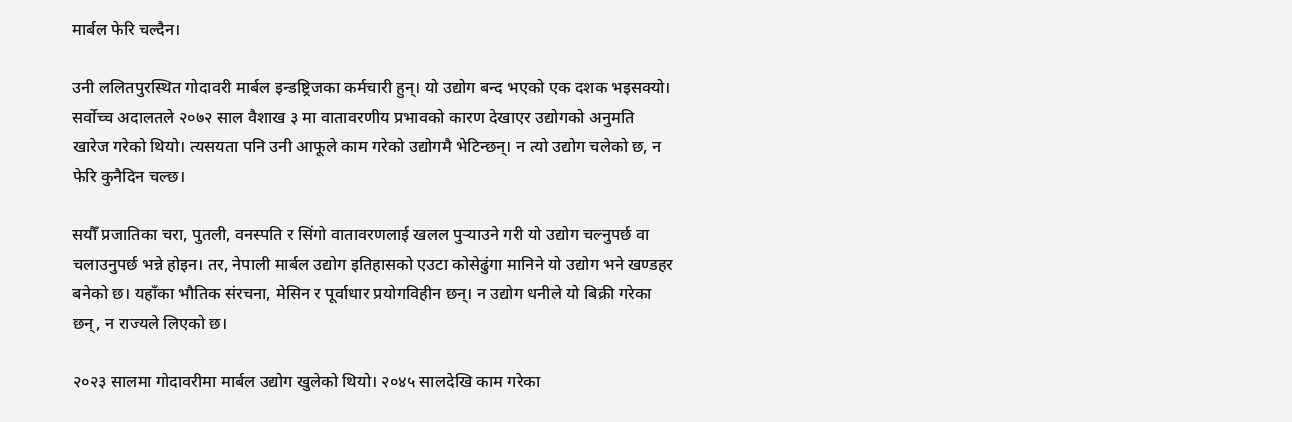मार्बल फेरि चल्दैन।

उनी ललितपुरस्थित गोदावरी मार्बल इन्डष्ट्रिजका कर्मचारी हुन्। यो उद्योग बन्द भएको एक दशक भइसक्यो। सर्वोच्च अदालतले २०७२ साल वैशाख ३ मा वातावरणीय प्रभावको कारण देखाएर उद्योगको अनुमति खारेज गरेको थियो। त्यसयता पनि उनी आफूले काम गरेको उद्योगमै भेटिन्छन्। न त्यो उद्योग चलेको छ, न फेरि कुनैदिन चल्छ।

सयौँ प्रजातिका चरा, पुतली, वनस्पति र सिंगो वातावरणलाई खलल पुर्‍याउने गरी यो उद्योग चल्नुपर्छ वा चलाउनुपर्छ भन्ने होइन। तर, नेपाली मार्बल उद्योग इतिहासको एउटा कोसेढुंगा मानिने यो उद्योग भने खण्डहर बनेको छ। यहाँका भौतिक संरचना, मेसिन र पूर्वाधार प्रयोगविहीन छन्। न उद्योग धनीले यो बिक्री गरेका छन्, न राज्यले लिएको छ।

२०२३ सालमा गोदावरीमा मार्बल उद्योग खुलेको थियो। २०४५ सालदेखि काम गरेका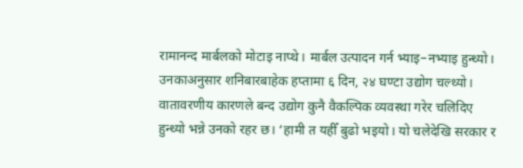रामानन्द मार्बलको मोटाइ नाप्थे। मार्बल उत्पादन गर्न भ्याइ–नभ्याइ हुन्थ्यो। उनकाअनुसार शनिबारबाहेक हप्तामा ६ दिन, २४ घण्टा उद्योग चल्थ्यो। वातावरणीय कारणले बन्द उद्योग कुनै वैकल्पिक व्यवस्था गरेर चलिदिए हुन्थ्यो भन्ने उनको रहर छ। ‘हामी त यहीँ बुढो भइयो। यो चलेदेखि सरकार र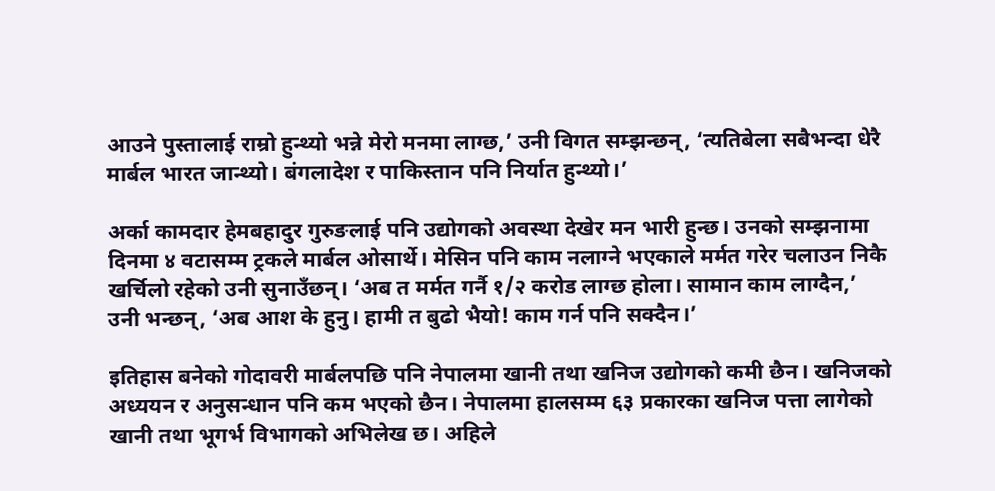आउने पुस्तालाई राम्रो हुन्थ्यो भन्ने मेरो मनमा लाग्छ,’ उनी विगत सम्झन्छन्, ‘त्यतिबेला सबैभन्दा धेरै मार्बल भारत जान्थ्यो। बंगलादेश र पाकिस्तान पनि निर्यात हुन्थ्यो।’

अर्का कामदार हेमबहादुर गुरुङलाई पनि उद्योगको अवस्था देखेर मन भारी हुन्छ। उनको सम्झनामा दिनमा ४ वटासम्म ट्रकले मार्बल ओसार्थे। मेसिन पनि काम नलाग्ने भएकाले मर्मत गरेर चलाउन निकै खर्चिलो रहेको उनी सुनाउँछन्। ‘अब त मर्मत गर्नै १/२ करोड लाग्छ होला। सामान काम लाग्दैन,’ उनी भन्छन्, ‘अब आश के हुनु। हामी त बुढो भैयो! काम गर्न पनि सक्दैन।’

इतिहास बनेको गोदावरी मार्बलपछि पनि नेपालमा खानी तथा खनिज उद्योगको कमी छैन। खनिजको अध्ययन र अनुसन्धान पनि कम भएको छैन। नेपालमा हालसम्म ६३ प्रकारका खनिज पत्ता लागेको खानी तथा भूगर्भ विभागको अभिलेख छ। अहिले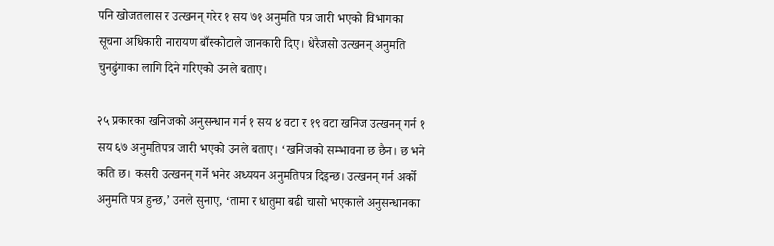पनि खोजतलास र उत्खनन् गरेर १ सय ७१ अनुमति पत्र जारी भएको विभागका सूचना अधिकारी नारायण बाँस्कोटाले जानकारी दिए। धेरैजसो उत्खनन् अनुमति चुनढुंगाका लागि दिने गरिएको उनले बताए।

२५ प्रकारका खनिजको अनुसन्धान गर्न १ सय ४ वटा र १९ वटा खनिज उत्खनन् गर्न १ सय ६७ अनुमतिपत्र जारी भएको उनले बताए। ‘खनिजको सम्भावना छ छैन। छ भने कति छ। कसरी उत्खनन् गर्ने भनेर अध्ययन अनुमतिपत्र दिइन्छ। उत्खनन् गर्न अर्को अनुमति पत्र हुन्छ,’ उनले सुनाए, ‘तामा र धातुमा बढी चासो भएकाले अनुसन्धानका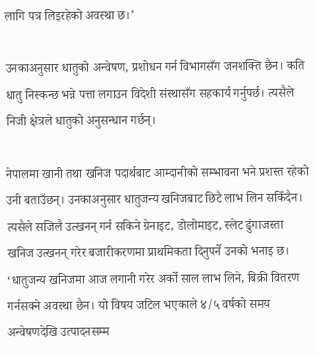लागि पत्र लिइरहेको अवस्था छ।’

उनकाअनुसार धातुको अन्वेषण, प्रशोधन गर्न विभागसँग जनशक्ति छैन। कति धातु निस्कन्छ भन्ने पत्ता लगाउन विदेशी संस्थासँग सहकार्य गर्नुपर्छ। त्यसैले निजी क्षेत्रले धातुको अनुसन्धान गर्छन्।

नेपालमा खानी तथा खनिज पदार्थबाट आम्दानीको सम्भावना भने प्रशस्त रहेको उनी बताउँछन्। उनकाअनुसार धातुजन्य खनिजबाट छिटै लाभ लिन सकिँदैन। त्यसैले सजिलै उत्खनन् गर्न सकिने ग्रेनाइट, डोलोमाइट, स्लेट ढुंगाजस्ता खनिज उत्खनन् गरेर बजारीकरणमा प्राथमिकता दिनुपर्ने उनको भनाइ छ। ‘धातुजन्य खनिजमा आज लगानी गरेर अर्को साल लाभ लिने, बिक्री वितरण गर्नसक्ने अवस्था छैन। यो विषय जटिल भएकाले ४/५ वर्षको समय अन्वेषणदेखि उत्पादनसम्म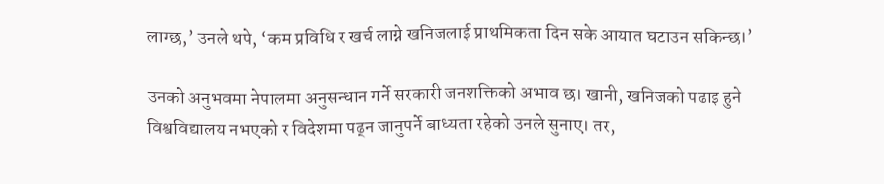लाग्छ,’ उनले थपे, ‘कम प्रविधि र खर्च लाग्ने खनिजलाई प्राथमिकता दिन सके आयात घटाउन सकिन्छ।’

उनको अनुभवमा नेपालमा अनुसन्धान गर्ने सरकारी जनशक्तिको अभाव छ। खानी, खनिजको पढाइ हुने विश्वविद्यालय नभएको र विदेशमा पढ्न जानुपर्ने बाध्यता रहेको उनले सुनाए। तर,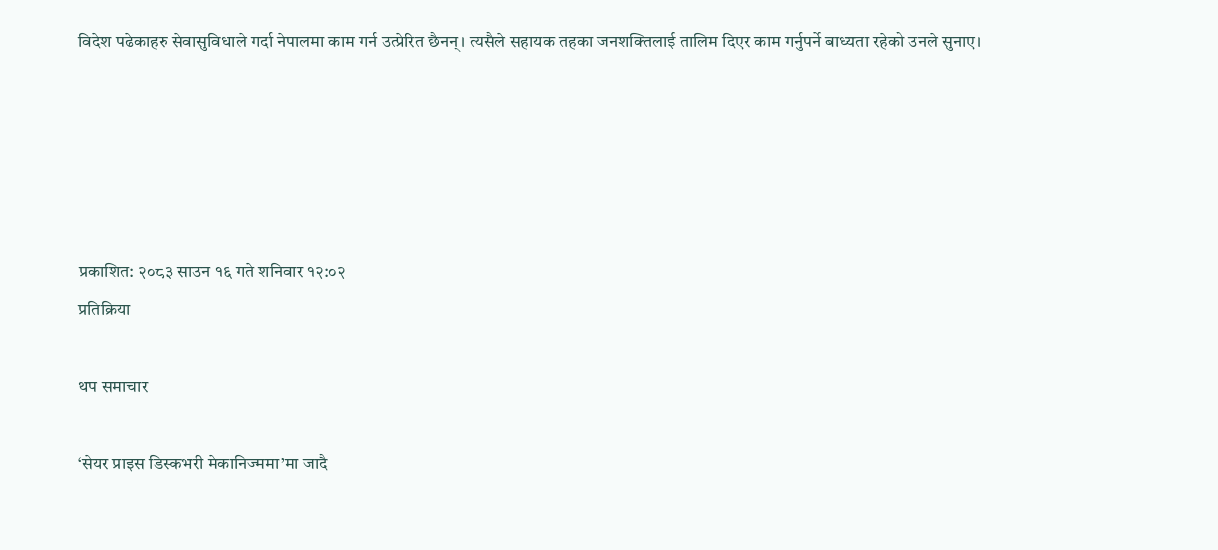विदेश पढेकाहरु सेवासुविधाले गर्दा नेपालमा काम गर्न उत्प्रेरित छैनन्। त्यसैले सहायक तहका जनशक्तिलाई तालिम दिएर काम गर्नुपर्ने बाध्यता रहेको उनले सुनाए।





प्रकाशित: २०८३ साउन १६ गते शनिवार १२:०२
प्रतिक्रिया

थप समाचार

‘सेयर प्राइस डिस्कभरी मेकानिज्ममा’मा जादै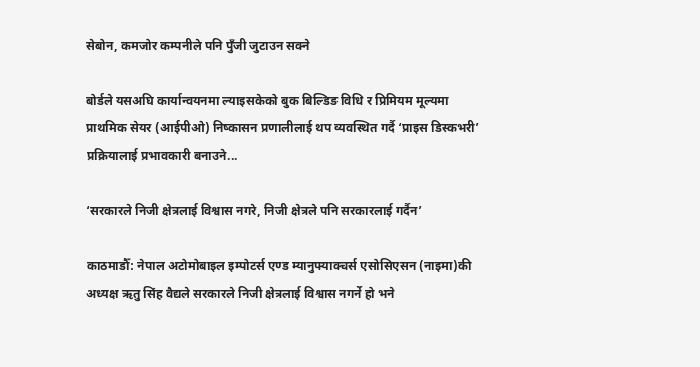सेबोन, कमजोर कम्पनीले पनि पुँजी जुटाउन सक्ने

बोर्डले यसअघि कार्यान्वयनमा ल्याइसकेको बुक बिल्डिङ विधि र प्रिमियम मूल्यमा प्राथमिक सेयर (आईपीओ) निष्कासन प्रणालीलाई थप व्यवस्थित गर्दै ‘प्राइस डिस्कभरी’ प्रक्रियालाई प्रभावकारी बनाउने...

‘सरकारले निजी क्षेत्रलाई विश्वास नगरे, निजी क्षेत्रले पनि सरकारलाई गर्दैन’

काठमाडौँ: नेपाल अटोमोबाइल इम्पोटर्स एण्ड म्यानुफ्याक्चर्स एसोसिएसन (नाइमा)की अध्यक्ष ऋतु सिंह वैद्यले सरकारले निजी क्षेत्रलाई विश्वास नगर्ने हो भने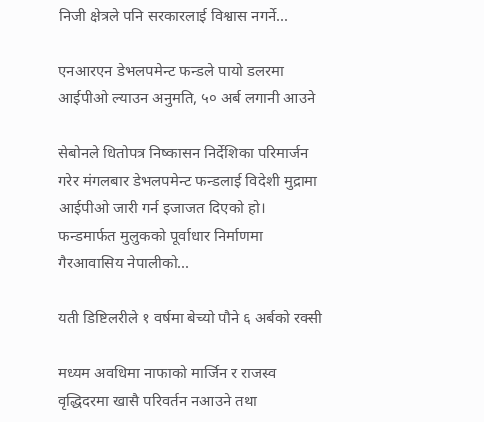निजी क्षेत्रले पनि सरकारलाई विश्वास नगर्ने...

एनआरएन डेभलपमेन्ट फन्डले पायो डलरमा आईपीओ ल्याउन अनुमति, ५० अर्ब लगानी आउने

सेबोनले धितोपत्र निष्कासन निर्देशिका परिमार्जन गरेर मंगलबार डेभलपमेन्ट फन्डलाई विदेशी मुद्रामा आईपीओ जारी गर्न इजाजत दिएको हो। फन्डमार्फत मुलुकको पूर्वाधार निर्माणमा गैरआवासिय नेपालीको...

यती डिष्टिलरीले १ वर्षमा बेच्यो पौने ६ अर्बको रक्सी

मध्यम अवधिमा नाफाको मार्जिन र राजस्व वृद्धिदरमा खासै परिवर्तन नआउने तथा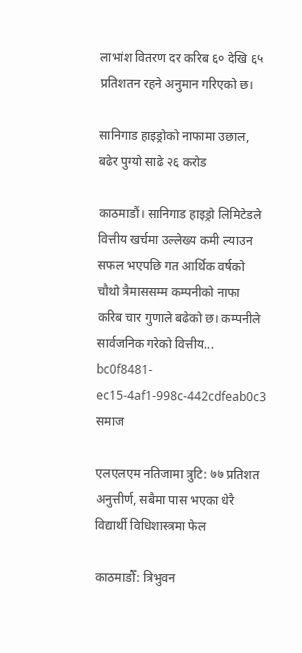लाभांश वितरण दर करिब ६० देखि ६५ प्रतिशतन रहने अनुमान गरिएको छ।

सानिगाड हाइड्रोको नाफामा उछाल, बढेर पुग्यो साढे २६ करोड

काठमाडौं। सानिगाड हाइड्रो लिमिटेडले वित्तीय खर्चमा उल्लेख्य कमी ल्याउन सफल भएपछि गत आर्थिक वर्षको चौथो त्रैमाससम्म कम्पनीको नाफा करिब चार गुणाले बढेको छ। कम्पनीले सार्वजनिक गरेको वित्तीय...
bc0f8481-ec15-4af1-998c-442cdfeab0c3
समाज

एलएलएम नतिजामा त्रुटि: ७७ प्रतिशत अनुत्तीर्ण, सबैमा पास भएका धेरै विद्यार्थी विधिशास्त्रमा फेल

काठमाडौँ: त्रिभुवन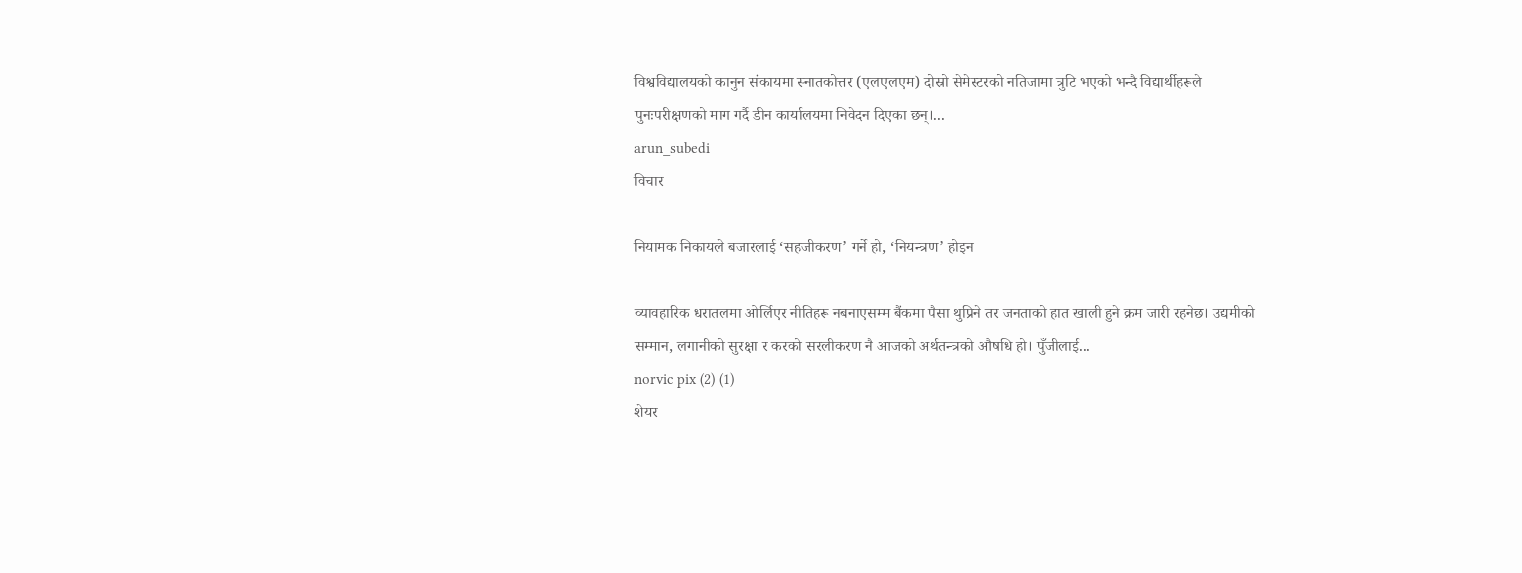विश्वविद्यालयको कानुन संकायमा स्नातकोत्तर (एलएलएम) दोस्रो सेमेस्टरको नतिजामा त्रुटि भएको भन्दै विद्यार्थीहरूले पुनःपरीक्षणको माग गर्दै डीन कार्यालयमा निवेदन दिएका छन्।...
arun_subedi
विचार

नियामक निकायले बजारलाई ‘सहजीकरण’ गर्ने हो, ‘नियन्त्रण’ होइन

व्यावहारिक धरातलमा ओर्लिएर नीतिहरू नबनाएसम्म बैंकमा पैसा थुप्रिने तर जनताको हात खाली हुने क्रम जारी रहनेछ। उद्यमीको सम्मान, लगानीको सुरक्षा र करको सरलीकरण नै आजको अर्थतन्त्रको औषधि हो। पुँजीलाई...
norvic pix (2) (1)
शेयर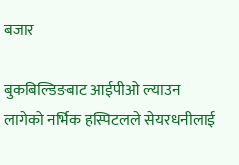बजार

बुकबिल्डिङबाट आईपीओ ल्याउन लागेको नर्भिक हस्पिटलले सेयरधनीलाई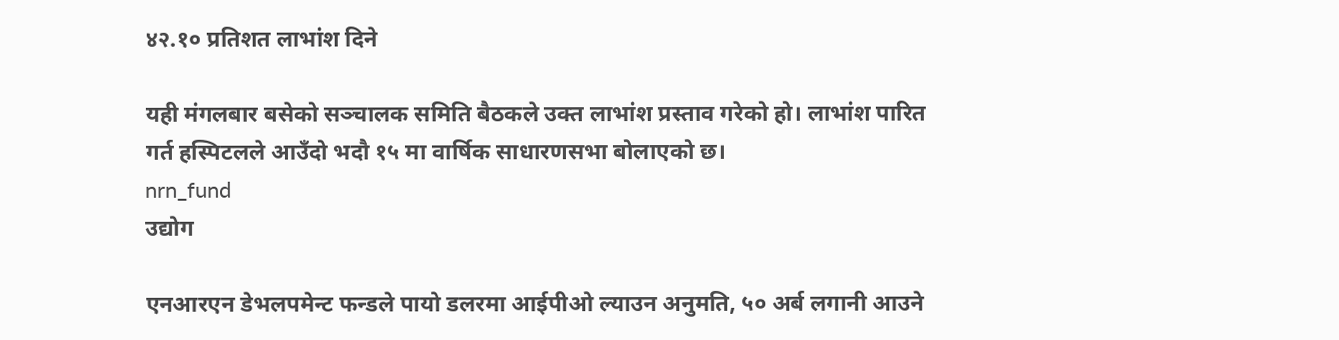४२.१० प्रतिशत लाभांश दिने

यही मंगलबार बसेको सञ्चालक समिति बैठकले उक्त लाभांश प्रस्ताव गरेको हो। लाभांश पारित गर्त हस्पिटलले आउँदो भदौ १५ मा वार्षिक साधारणसभा बोलाएको छ।
nrn_fund
उद्योग

एनआरएन डेभलपमेन्ट फन्डले पायो डलरमा आईपीओ ल्याउन अनुमति, ५० अर्ब लगानी आउने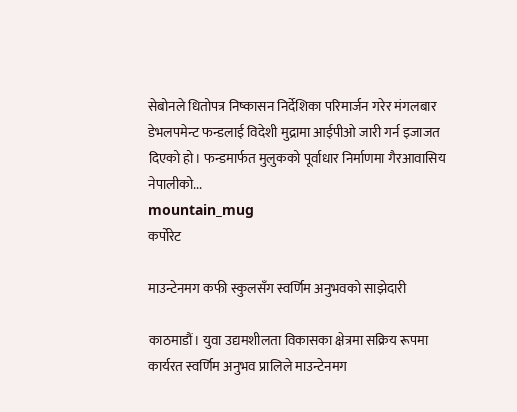सेबोनले धितोपत्र निष्कासन निर्देशिका परिमार्जन गरेर मंगलबार डेभलपमेन्ट फन्डलाई विदेशी मुद्रामा आईपीओ जारी गर्न इजाजत दिएको हो। फन्डमार्फत मुलुकको पूर्वाधार निर्माणमा गैरआवासिय नेपालीको...
mountain_mug
कर्पोरेट

माउन्टेनमग कफी स्कुलसँग स्वर्णिम अनुभवको साझेदारी

काठमाडौं। युवा उद्यमशीलता विकासका क्षेत्रमा सक्रिय रूपमा कार्यरत स्वर्णिम अनुभव प्रालिले माउन्टेनमग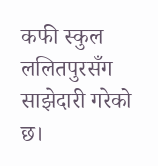कफी स्कुल ललितपुरसँग साझेदारी गरेको छ।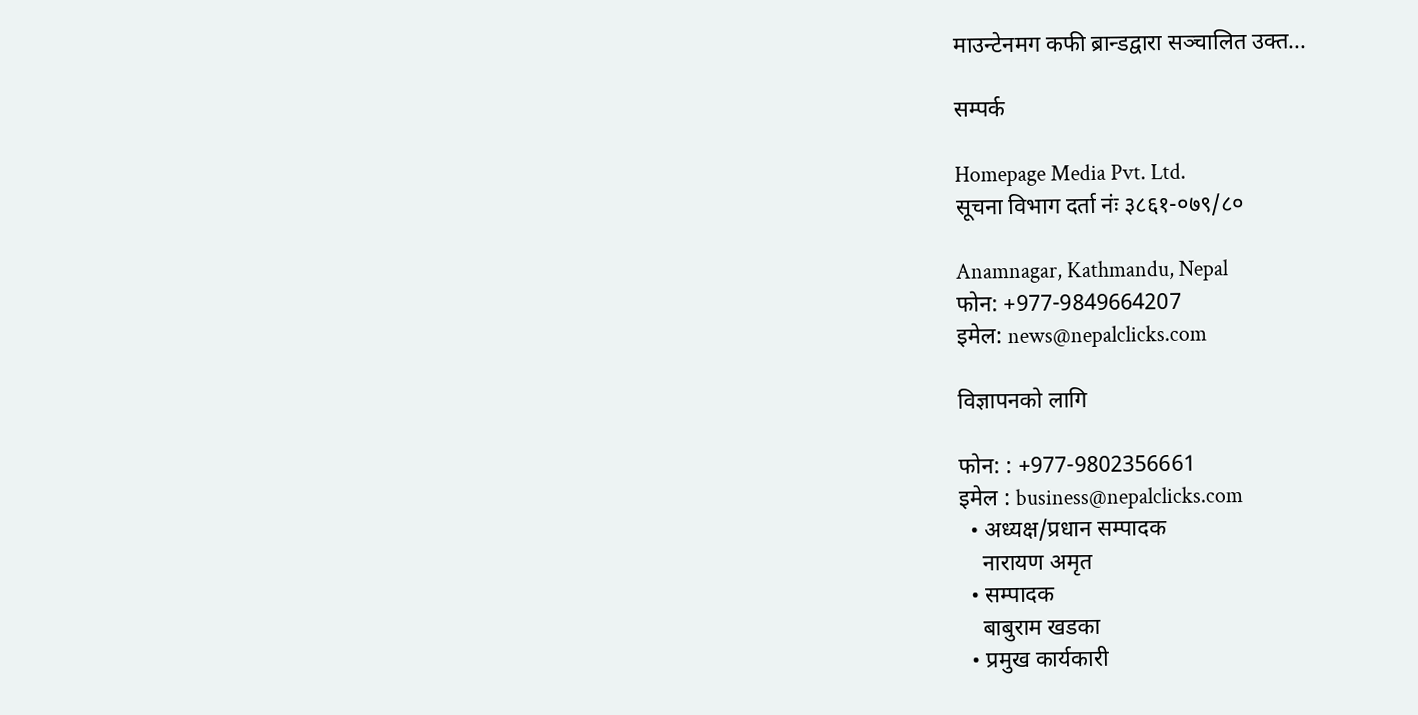माउन्टेनमग कफी ब्रान्डद्वारा सञ्चालित उक्त...

सम्पर्क

Homepage Media Pvt. Ltd.
सूचना विभाग दर्ता नंः ३८६१-०७९/८०

Anamnagar, Kathmandu, Nepal
फोन: +977-9849664207
इमेल: news@nepalclicks.com

विज्ञापनको लागि

फोन: : +977-9802356661
इमेल : business@nepalclicks.com
  • अध्यक्ष/प्रधान सम्पादक
    नारायण अमृत
  • सम्पादक
    बाबुराम खडका
  • प्रमुख कार्यकारी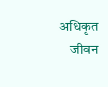अधिकृत
    जीवन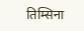तिम्सिना